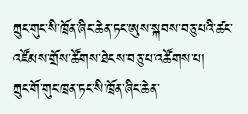ཀྲུང་གུང་སི་ཁྲོན་ཞིང་ཆེན་ཏང་ཨུས་སྐབས་བཅུ་པའི་ཚང་འཛོམས་གྲོས་ཚོགས་ཐེངས་བཅུ་པ་འཚོགས་པ།
ཀྲུང་གོ་གུང་ཁྲན་ཏང་སི་ཁྲོན་ཞིང་ཆེན་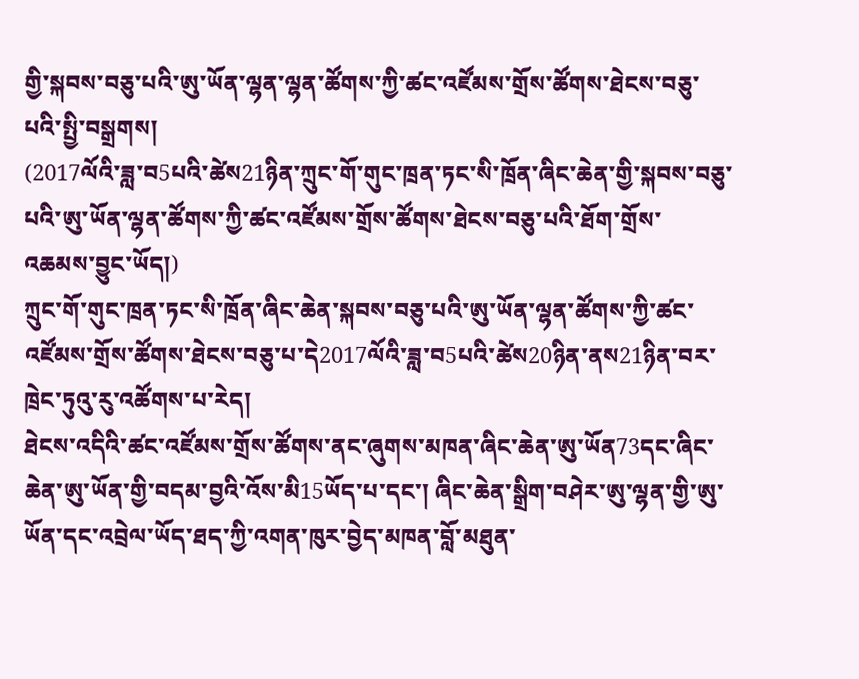གྱི་སྐབས་བཅུ་པའི་ཨུ་ཡོན་ལྷན་ལྷན་ཚོགས་ཀྱི་ཚང་འཛོམས་གྲོས་ཚོགས་ཐེངས་བཅུ་པའི་སྤྱི་བསྒྲགས།
(2017ལོའི་ཟླ་བ5པའི་ཚེས21ཉིན་ཀྲུང་གོ་གུང་ཁྲན་ཏང་སི་ཁྲོན་ཞིང་ཆེན་གྱི་སྐབས་བཅུ་པའི་ཨུ་ཡོན་ལྷན་ཚོགས་ཀྱི་ཚང་འཛོམས་གྲོས་ཚོགས་ཐེངས་བཅུ་པའི་ཐོག་གྲོས་འཆམས་བྱུང་ཡོད།)
ཀྲུང་གོ་གུང་ཁྲན་ཏང་སི་ཁྲོན་ཞིང་ཆེན་སྐབས་བཅུ་པའི་ཨུ་ཡོན་ལྷན་ཚོགས་ཀྱི་ཚང་འཛོམས་གྲོས་ཚོགས་ཐེངས་བཅུ་པ་དེ2017ལོའི་ཟླ་བ5པའི་ཚེས20ཉིན་ནས21ཉིན་བར་ཁྲེང་ཏུའུ་རུ་འཚོགས་པ་རེད།
ཐེངས་འདིའི་ཚང་འཛོམས་གྲོས་ཚོགས་ནང་ཞུགས་མཁན་ཞིང་ཆེན་ཨུ་ཡོན73དང་ཞིང་ཆེན་ཨུ་ཡོན་གྱི་བདམ་བྱའི་འོས་མི15ཡོད་པ་དང་། ཞིང་ཆེན་སྒྲིག་བཤེར་ཨུ་ལྷན་གྱི་ཨུ་ཡོན་དང་འབྲེལ་ཡོད་ཐད་ཀྱི་འགན་ཁུར་བྱེད་མཁན་བློ་མཐུན་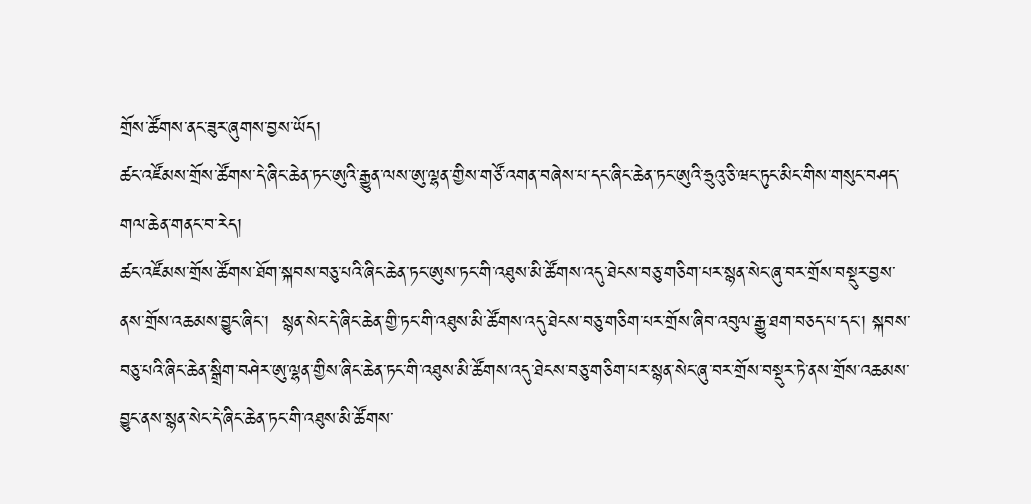གྲོས་ཚོགས་ནང་ཟུར་ཞུགས་བྱས་ཡོད།
ཚང་འཛོམས་གྲོས་ཚོགས་དེ་ཞིང་ཆེན་ཏང་ཨུའི་རྒྱུན་ལས་ཨུ་ལྷན་གྱིས་གཙོ་འགན་བཞེས་པ་དང་ཞིང་ཆེན་ཏང་ཨུའི་ཧྲུའུ་ཅི་ཝང་ཏུང་མིང་གིས་གསུང་བཤད་གལ་ཆེན་གནང་བ་རེད།
ཚང་འཛོམས་གྲོས་ཚོགས་ཐོག་སྐབས་བཅུ་པའི་ཞིང་ཆེན་ཏང་ཨུས་ཏང་གི་འཐུས་མི་ཚོགས་འདུ་ཐེངས་བཅུ་གཅིག་པར་སྙན་སེང་ཞུ་བར་གྲོས་བསྡུར་བྱས་ནས་གྲོས་འཆམས་བྱུང་ཞིང་།  སྙན་སེང་དེ་ཞིང་ཆེན་གྱི་ཏང་གི་འཐུས་མི་ཚོགས་འདུ་ཐེངས་བཅུ་གཅིག་པར་གྲོས་ཞིབ་འབུལ་རྒྱུ་ཐག་བཅད་པ་དང་། སྐབས་བཅུ་པའི་ཞིང་ཆེན་སྒྲིག་བཤེར་ཨུ་ལྷན་གྱིས་ཞིང་ཆེན་ཏང་གི་འཐུས་མི་ཚོགས་འདུ་ཐེངས་བཅུ་གཅིག་པར་སྙན་སེང་ཞུ་བར་གྲོས་བསྡུར་ཏེ་ནས་གྲོས་འཆམས་བྱུང་ནས་སྙན་སེང་དེ་ཞིང་ཆེན་ཏང་གི་འཐུས་མི་ཚོགས་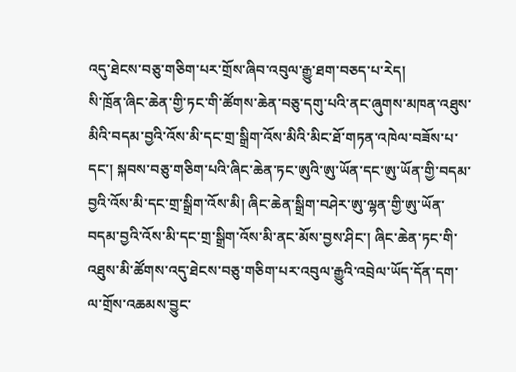འདུ་ཐེངས་བཅུ་གཅིག་པར་གྲོས་ཞིབ་འབུལ་རྒྱུ་ཐག་བཅད་པ་རེད།
སི་ཁྲོན་ཞིང་ཆེན་གྱི་ཏང་གི་ཚོགས་ཆེན་བཅུ་དགུ་པའི་ནང་ཞུགས་མཁན་འཐུས་མིའི་བདམ་བྱའི་འོས་མི་དང་གྲ་སྒྲིག་འོས་མིའི་མིང་ཐོ་གཏན་འཁེལ་བཟོས་པ་དང་། སྐབས་བཅུ་གཅིག་པའི་ཞིང་ཆེན་ཏང་ཨུའི་ཨུ་ཡོན་དང་ཨུ་ཡོན་གྱི་བདམ་བྱའི་འོས་མི་དང་གྲ་སྒྲིག་འོས་མི། ཞིང་ཆེན་སྒྲིག་བཤེར་ཨུ་ལྷན་གྱི་ཨུ་ཡོན་བདམ་བྱའི་འོས་མི་དང་གྲ་སྒྲིག་འོས་མི་ནང་མོས་བྱས་ཤིང་། ཞིང་ཆེན་ཏང་གི་འཐུས་མི་ཚོགས་འདུ་ཐེངས་བཅུ་གཅིག་པར་འབུལ་རྒྱུའི་འབྲེལ་ཡོད་དོན་དག་ལ་གྲོས་འཆམས་བྱུང་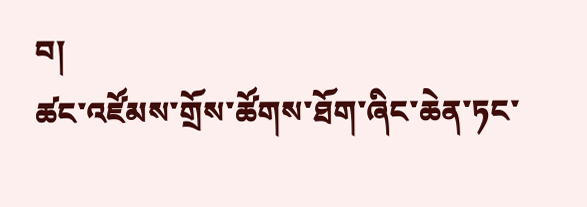བ།
ཚང་འཛོམས་གྲོས་ཚོགས་ཐོག་ཞིང་ཆེན་ཏང་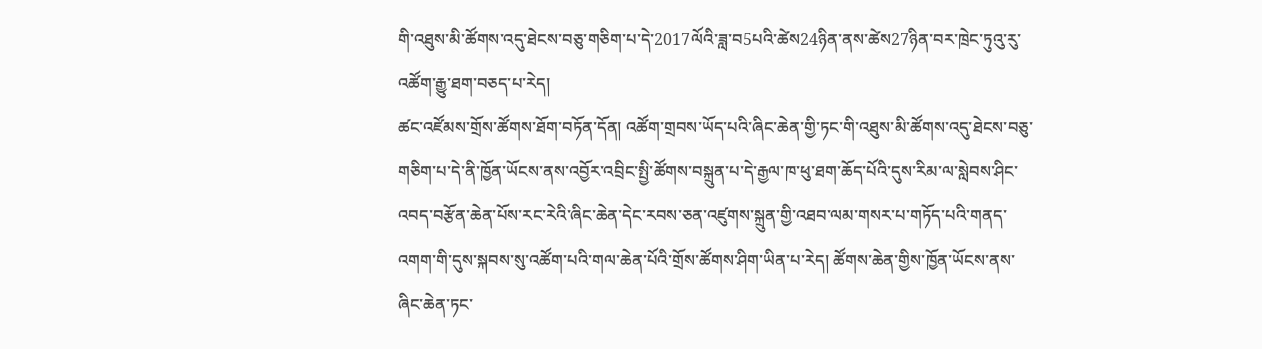གི་འཐུས་མི་ཚོགས་འདུ་ཐེངས་བཅུ་གཅིག་པ་དེ་2017ལོའི་ཟླ་བ5པའི་ཚེས24ཉིན་ནས་ཚེས27ཉིན་བར་ཁྲེང་ཏུའུ་རུ་འཚོག་རྒྱུ་ཐག་བཅད་པ་རེད།
ཚང་འཛོམས་གྲོས་ཚོགས་ཐོག་བཏོན་དོན། འཚོག་གྲབས་ཡོད་པའི་ཞིང་ཆེན་གྱི་ཏང་གི་འཐུས་མི་ཚོགས་འདུ་ཐེངས་བཅུ་གཅིག་པ་དེ་ནི་ཁྱོན་ཡོངས་ནས་འབྱོར་འབྲིང་སྤྱི་ཚོགས་བསྐྲུན་པ་དེ་རྒྱལ་ཁ་ཕུ་ཐག་ཆོད་པོའི་དུས་རིམ་ལ་སླེབས་ཤིང་འབད་བརྩོན་ཆེན་པོས་རང་རེའི་ཞིང་ཆེན་དེང་རབས་ཅན་འཛུགས་སྐྲུན་གྱི་འཐབ་ལམ་གསར་པ་གཏོད་པའི་གནད་འགག་གི་དུས་སྐབས་སུ་འཚོག་པའི་གལ་ཆེན་པོའི་གྲོས་ཚོགས་ཤིག་ཡིན་པ་རེད། ཚོགས་ཆེན་གྱིས་ཁྱོན་ཡོངས་ནས་ཞིང་ཆེན་ཏང་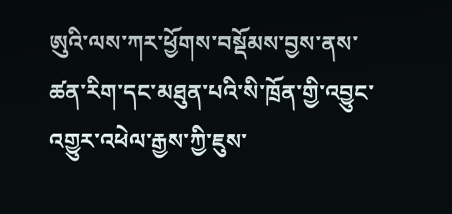ཨུའི་ལས་ཀར་ཕྱོགས་བསྡོམས་བྱས་ནས་ཚན་རིག་དང་མཐུན་པའི་སི་ཁྲོན་གྱི་འབྱུང་འགྱུར་འཕེལ་རྒྱས་ཀྱི་ཇུས་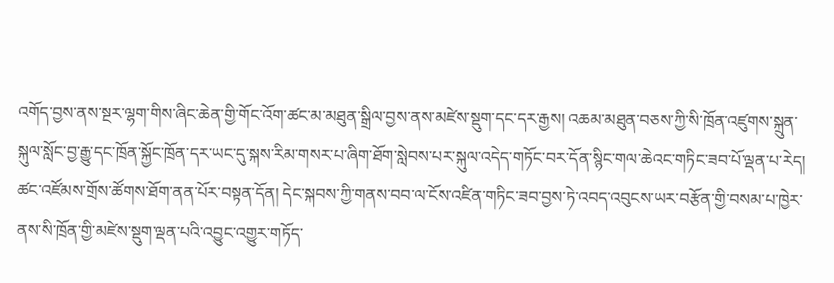འགོད་བྱས་ནས་སྔར་ལྷག་གིས་ཞིང་ཆེན་གྱི་གོང་འོག་ཚང་མ་མཐུན་སྒྲིལ་བྱས་ནས་མཛེས་སྡུག་དང་དར་རྒྱས། འཆམ་མཐུན་བཅས་ཀྱི་སི་ཁྲོན་འཛུགས་སྐྲུན་སྐུལ་སློང་བྱ་རྒྱུ་དང་ཁྲོན་སྐྱོང་ཁྲོན་དར་ཡང་དུ་སྐས་རིམ་གསར་པ་ཞིག་ཐོག་སླེབས་པར་སྐུལ་འདེད་གཏོང་བར་དོན་སྙིང་གལ་ཆེའང་གཏིང་ཟབ་པོ་ལྡན་པ་རེད།
ཚང་འཛོམས་གྲོས་ཚོགས་ཐོག་ནན་པོར་བསྟན་དོན། དེང་སྐབས་ཀྱི་གནས་བབ་ལ་ངོས་འཛིན་གཏིང་ཟབ་བྱས་ཏེ་འབད་འབུངས་ཡར་བརྩོན་གྱི་བསམ་པ་ཁྱེར་ནས་སི་ཁྲོན་གྱི་མཛེས་སྡུག་ལྡན་པའི་འབྱུང་འགྱུར་གཏོད་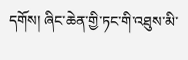དགོས། ཞིང་ཆེན་གྱི་ཏང་གི་འཐུས་མི་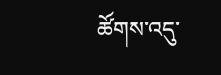ཚོགས་འདུ་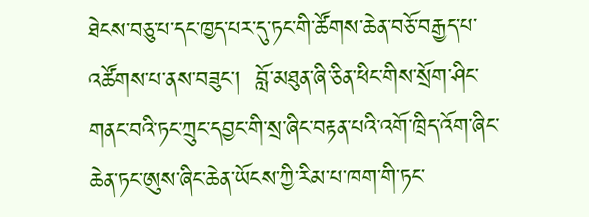ཐེངས་བཅུ་པ་དང་ཁྱད་པར་དུ་ཏང་གི་ཚོགས་ཆེན་བཅོ་བརྒྱད་པ་འཚོགས་པ་ནས་བཟུང་།  བློ་མཐུན་ཞི་ཅིན་ཕིང་གིས་སྲོག་ཤིང་གནང་བའི་ཏང་ཀྲུང་དབྱང་གི་སྲ་ཞིང་བརྟན་པའི་འགོ་ཁྲིད་འོག་ཞིང་ཆེན་ཏང་ཨུས་ཞིང་ཆེན་ཡོངས་ཀྱི་རིམ་པ་ཁག་གི་ཏང་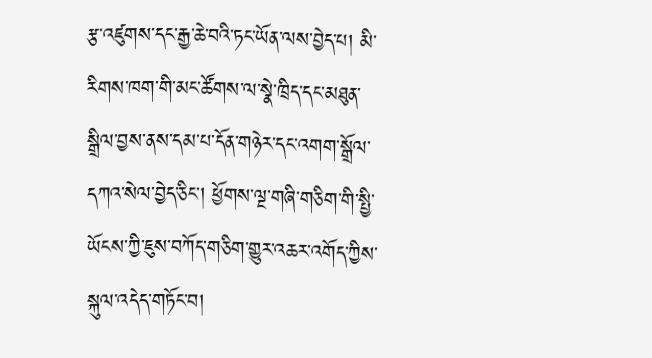རྩ་འཛུགས་དང་རྒྱ་ཆེ་བའི་ཏང་ཡོན་ལས་བྱེད་པ། མི་རིགས་ཁག་གི་མང་ཚོགས་ལ་སྣེ་ཁྲིད་དང་མཐུན་སྒྲིལ་བྱས་ནས་དམ་པ་དོན་གཉེར་དང་འགག་སྒྲོལ་དཀའ་སེལ་བྱེད་ཅིང་། ཕྱོགས་ལྔ་གཞི་གཅིག་གི་སྤྱི་ཡོངས་ཀྱི་ཇུས་བཀོད་གཅིག་གྱུར་འཆར་འགོད་ཀྱིས་སྐུལ་འདེད་གཏོང་བ།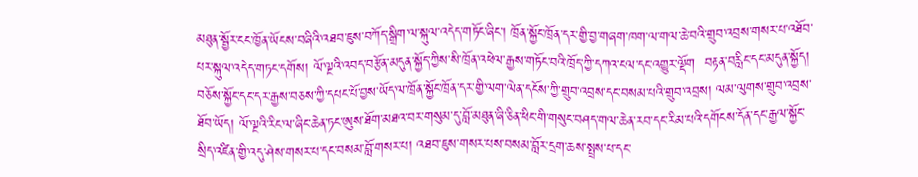མཐུན་སྦྱོར་ངང་ཁྱོན་ཡོངས་བཞིའི་འཐབ་ཇུས་བཀོད་སྒྲིག་ལ་སྐུལ་འདེད་གཏོང་ཞིང་། ཁྲོན་སྐྱོང་ཁྲོན་དར་གྱི་བྱ་གཞག་ཁག་ལ་གལ་ཆེ་བའི་གྲུབ་འབྲས་གསར་པ་འཐོབ་པར་སྐུལ་འདེད་གཏང་དགོས། ལོ་ལྔའི་འབད་བརྩོན་མདུན་སྐྱོད་ཀྱིས་སི་ཁྲོན་འཕེལ་རྒྱས་གཏོང་བའི་ཁྲོད་ཀྱི་དཀའ་ངལ་དང་འགྱུར་ལྡོག  བརྟན་བརླིང་དང་མདུན་སྐྱོད། བཅོས་སྐྱོང་དང་དར་རྒྱས་བཅས་ཀྱི་དཔང་པོ་བྱས་ཡོད་ལ་ཁྲོན་སྐྱོང་ཁྲོན་དར་གྱི་ལག་ལེན་དངོས་ཀྱི་གྲུབ་འབྲས་དང་བསམ་པའི་གྲུབ་འབྲས། ལམ་ལུགས་གྲུབ་འབྲས་ཐོབ་ཡོད། ལོ་ལྔའི་རིང་ལ་ཞིང་ཆེན་ཏང་ཨུས་ཐོག་མཐའ་བར་གསུམ་དུ་བློ་མཐུན་ཞི་ཅིན་ཕིང་གི་གསུང་བཤད་གལ་ཆེན་རབ་དང་རིམ་པའི་དགོངས་དོན་དང་རྒྱལ་སྐྱོང་སྲིད་འཛིན་གྱི་འདུ་ཤེས་གསར་པ་དང་བསམ་བློ་གསར་པ། འཐབ་ཇུས་གསར་པས་བསམ་བློར་དྲག་ཆས་སྤྲས་པ་དང་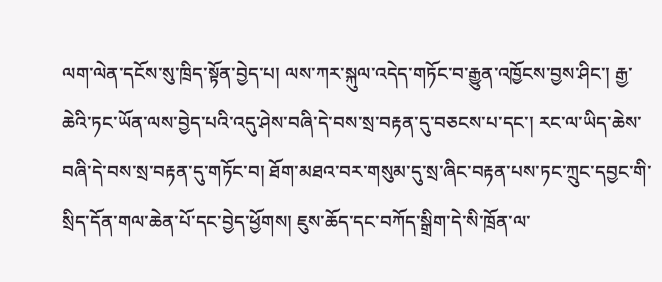ལག་ལེན་དངོས་སུ་ཁྲིད་སྟོན་བྱེད་པ། ལས་ཀར་སྐུལ་འདེད་གཏོང་བ་རྒྱུན་འཁྱོངས་བྱས་ཤིང་། རྒྱ་ཆེའི་ཏང་ཡོན་ལས་བྱེད་པའི་འདུ་ཤེས་བཞི་དེ་བས་སྲ་བརྟན་དུ་བཅངས་པ་དང་། རང་ལ་ཡིད་ཆེས་བཞི་དེ་བས་སྲ་བརྟན་དུ་གཏོང་བ། ཐོག་མཐའ་བར་གསུམ་དུ་སྲ་ཞིང་བརྟན་པས་ཏང་ཀྲུང་དབྱང་གི་སྲིད་དོན་གལ་ཆེན་པོ་དང་བྱེད་ཕྱོགས། ཇུས་ཆོད་དང་བཀོད་སྒྲིག་དེ་སི་ཁྲོན་ལ་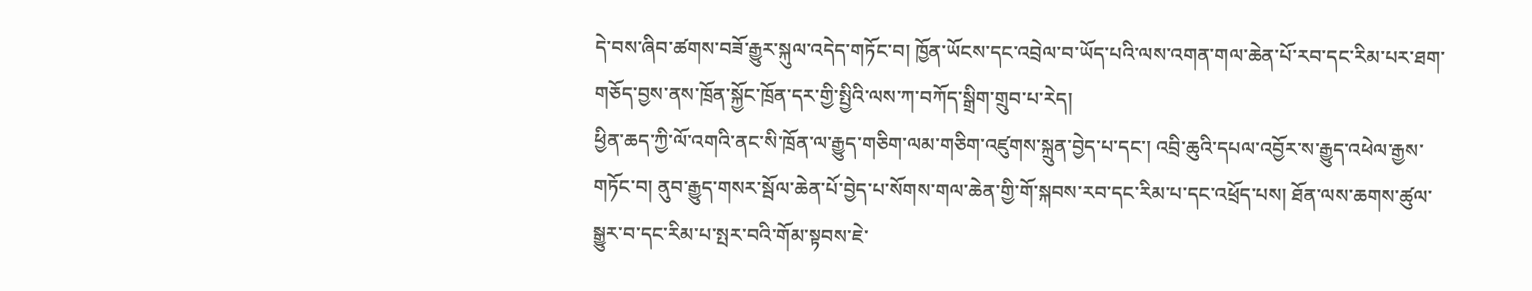དེ་བས་ཞིབ་ཚགས་བཟོ་རྒྱུར་སྐུལ་འདེད་གཏོང་བ། ཁྱོན་ཡོངས་དང་འབྲེལ་བ་ཡོད་པའི་ལས་འགན་གལ་ཆེན་པོ་རབ་དང་རིམ་པར་ཐག་གཅོད་བྱས་ནས་ཁྲོན་སྐྱོང་ཁྲོན་དར་གྱི་སྤྱིའི་ལས་ཀ་བཀོད་སྒྲིག་གྲུབ་པ་རེད།
ཕྱིན་ཆད་ཀྱི་ལོ་འགའི་ནང་སི་ཁྲོན་ལ་རྒྱུད་གཅིག་ལམ་གཅིག་འཛུགས་སྐྲུན་བྱེད་པ་དང་། འབྲི་ཆུའི་དཔལ་འབྱོར་ས་རྒྱུད་འཕེལ་རྒྱས་གཏོང་བ། ནུབ་རྒྱུད་གསར་སྦོལ་ཆེན་པོ་བྱེད་པ་སོགས་གལ་ཆེན་གྱི་གོ་སྐབས་རབ་དང་རིམ་པ་དང་འཕྲོད་པས། ཐོན་ལས་ཆགས་ཚུལ་སྒྱུར་བ་དང་རིམ་པ་སྤར་བའི་གོམ་སྟབས་ཇེ་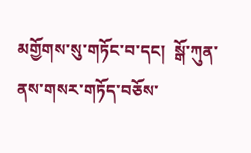མགྱོགས་སུ་གཏོང་བ་དང།  སྒོ་ཀུན་ནས་གསར་གཏོད་བཅོས་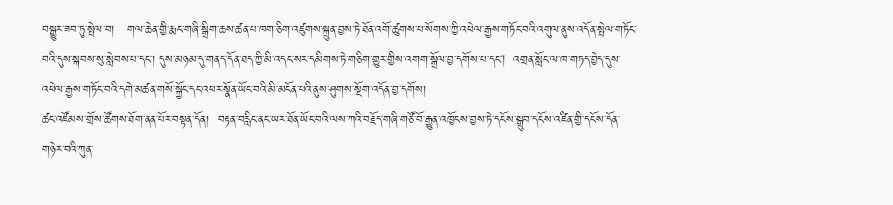བསྒྱུར་ཟབ་ཏུ་སྤེལ་བ།   གལ་ཆེན་གྱི་རྨང་གཞི་སྒྲིག་ཆས་ཚན་པ་ཁག་ཅིག་འཛུགས་སྐྲུན་བྱས་ཏེ་ཐོན་འགོ་ཚུགས་པ་སོགས་ཀྱི་འཕེལ་རྒྱས་གཏོང་བའི་འགུལ་ནུས་འདོན་སྤེལ་གཏོང་བའི་དུས་སྐབས་སུ་སླེབས་པ་དང་། དུས་མཉམ་དུ་གནད་དོན་ཐད་ཀྱི་མི་འདང་སར་དམིགས་ཏེ་གཅིག་གྱུར་གྱིས་འགག་སྒྲོལ་བྱ་དགོས་པ་དང།  འགྲན་སློང་ལ་ཁ་གཏད་བྱེད་དུས་འཕེལ་རྒྱས་གཏོང་བའི་དགེ་མཚན་གསོ་སྐྱོང་དང་འཕར་སྣོན་ཡོང་བའི་མི་མངོན་པའི་ནུས་ཤུགས་སྔོག་འདོན་བྱ་དགོས།
ཚང་འཛོམས་གྲོས་ཚོགས་ཐོག་ནན་པོར་བསྟན་དོན།  བརྟན་བརླིང་ནང་ཡར་ཐོན་ཡོང་བའི་ལས་ཀའི་བརྗོད་གཞི་གཙོ་བོ་རྒྱུན་འཁྱོངས་བྱས་ཏེ་དངོས་སྒྲུབ་དངོས་འཛིན་གྱི་དངོས་དོན་གཉེར་བའི་ཀུན་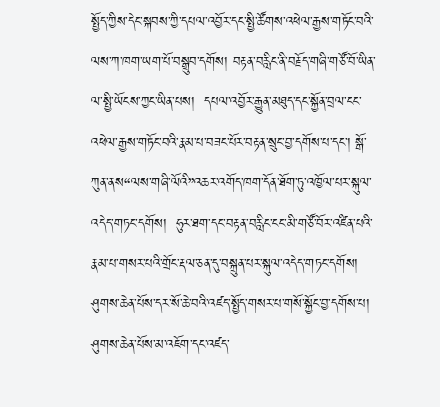སྤྱོད་ཀྱིས་དེང་སྐབས་ཀྱི་དཔལ་འབྱོར་དང་སྤྱི་ཚོགས་འཕེལ་རྒྱས་གཏོང་བའི་ལས་ཀ་ཁག་ཡག་པོ་བསྒྲུབ་དགོས། བརྟན་བརླིང་ནི་བརྗོད་གཞི་གཙོ་བོ་ཡིན་ལ་སྤྱི་ཡོངས་ཀྱང་ཡིན་པས།  དཔལ་འབྱོར་རྒྱུན་མཐུད་དང་སྐྱོན་བྲལ་ངང་འཕེལ་རྒྱས་གཏོང་བའི་རྣམ་པ་བཟང་པོར་བརྟན་སྲུང་བྱ་དགོས་པ་དང་། སྒོ་ཀུན་ནས“ལས་གཞི་ལོའི”འཆར་འགོད་ཁག་དོན་ཐོག་ཏུ་འཁྱོལ་པར་སྐུལ་འདེད་གཏང་དགོས།  ཧུར་ཐག་དང་བརྟན་བརླིང་ངང་མི་གཙོ་བོར་འཛིན་པའི་རྣམ་པ་གསར་པའི་གྲོང་རྡལ་ཅན་དུ་བསྐྲུན་པར་སྐུལ་འདེད་གཏང་དགོས།  ཤུགས་ཆེན་པོས་དར་སོ་ཆེ་བའི་འཛད་སྤྱོད་གསར་པ་གསོ་སྐྱོང་བྱ་དགོས་པ། ཤུགས་ཆེན་པོས་མ་འཇོག་དང་འཛད་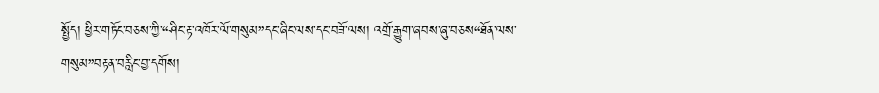སྤྱོད། ཕྱིར་གཏོང་བཅས་ཀྱི་“ཤིང་རྟ་འཁོར་ལོ་གསུམ”དང་ཞིང་ལས་དང་བཟོ་ལས། འགྲོ་རྒྱུག་ཞབས་ཞུ་བཅས“ཐོན་ལས་གསུམ”བརྟན་བརླིང་བྱ་དགོས།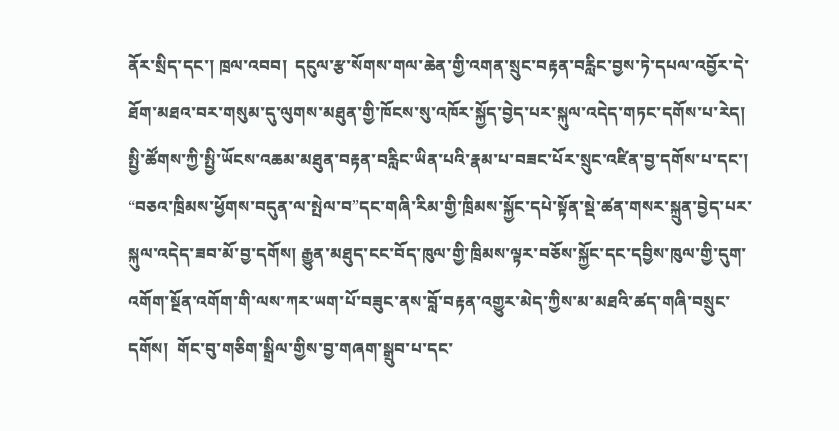ནོར་སྲིད་དང་། ཁྲལ་འབབ།  དངུལ་རྩ་སོགས་གལ་ཆེན་གྱི་འགན་སྲུང་བརྟན་བརླིང་བྱས་ཏེ་དཔལ་འབྱོར་དེ་ཐོག་མཐའ་བར་གསུམ་དུ་ལུགས་མཐུན་གྱི་ཁོངས་སུ་འཁོར་སྐྱོད་བྱེད་པར་སྐུལ་འདེད་གཏང་དགོས་པ་རེད།   སྤྱི་ཚོགས་ཀྱི་སྤྱི་ཡོངས་འཆམ་མཐུན་བརྟན་བརླིང་ཡིན་པའི་རྣམ་པ་བཟང་པོར་སྲུང་འཛིན་བྱ་དགོས་པ་དང་།  “བཅའ་ཁྲིམས་ཕྱོགས་བདུན་ལ་སྤེལ་བ”དང་གཞི་རིམ་གྱི་ཁྲིམས་སྐྱོང་དཔེ་སྟོན་སྡེ་ཚན་གསར་སྐྲུན་བྱེད་པར་སྐུལ་འདེད་ཟབ་མོ་བྱ་དགོས། རྒྱུན་མཐུད་ངང་བོད་ཁུལ་གྱི་ཁྲིམས་ལྟར་བཅོས་སྐྱོང་དང་དབྱིས་ཁུལ་གྱི་དུག་འགོག་སྔོན་འགོག་གི་ལས་ཀར་ཡག་པོ་བཟུང་ནས་བློ་བརྟན་འགྱུར་མེད་ཀྱིས་མ་མཐའི་ཚད་གཞི་བསྲུང་དགོས།  གོང་བུ་གཅིག་སྒྲིལ་གྱིས་བྱ་གཞག་སྒྲུབ་པ་དང་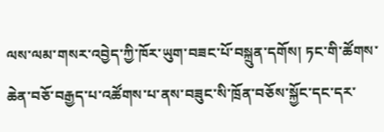ལས་ལམ་གསར་འབྱེད་ཀྱི་ཁོར་ཡུག་བཟང་པོ་བསྐྲུན་དགོས། ཏང་གི་ཚོགས་ཆེན་བཅོ་བརྒྱད་པ་འཚོགས་པ་ནས་བཟུང་སི་ཁྲོན་བཅོས་སྐྱོང་དང་དར་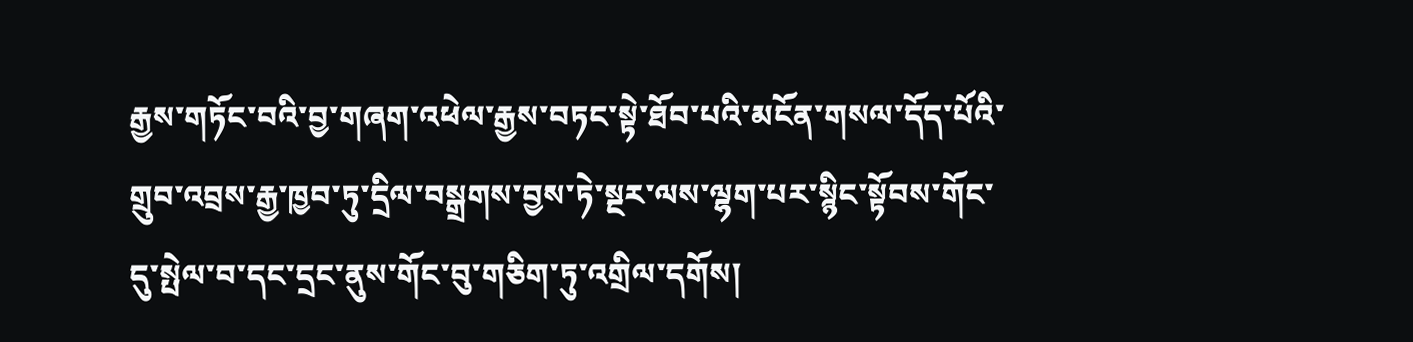རྒྱས་གཏོང་བའི་བྱ་གཞག་འཕེལ་རྒྱས་བཏང་སྟེ་ཐོབ་པའི་མངོན་གསལ་དོད་པོའི་གྲུབ་འབྲས་རྒྱ་ཁྱབ་ཏུ་དྲིལ་བསྒྲགས་བྱས་ཏེ་སྔར་ལས་ལྷག་པར་སྙིང་སྟོབས་གོང་དུ་སྤེལ་བ་དང་དྲང་ནུས་གོང་བུ་གཅིག་ཏུ་འགྲིལ་དགོས།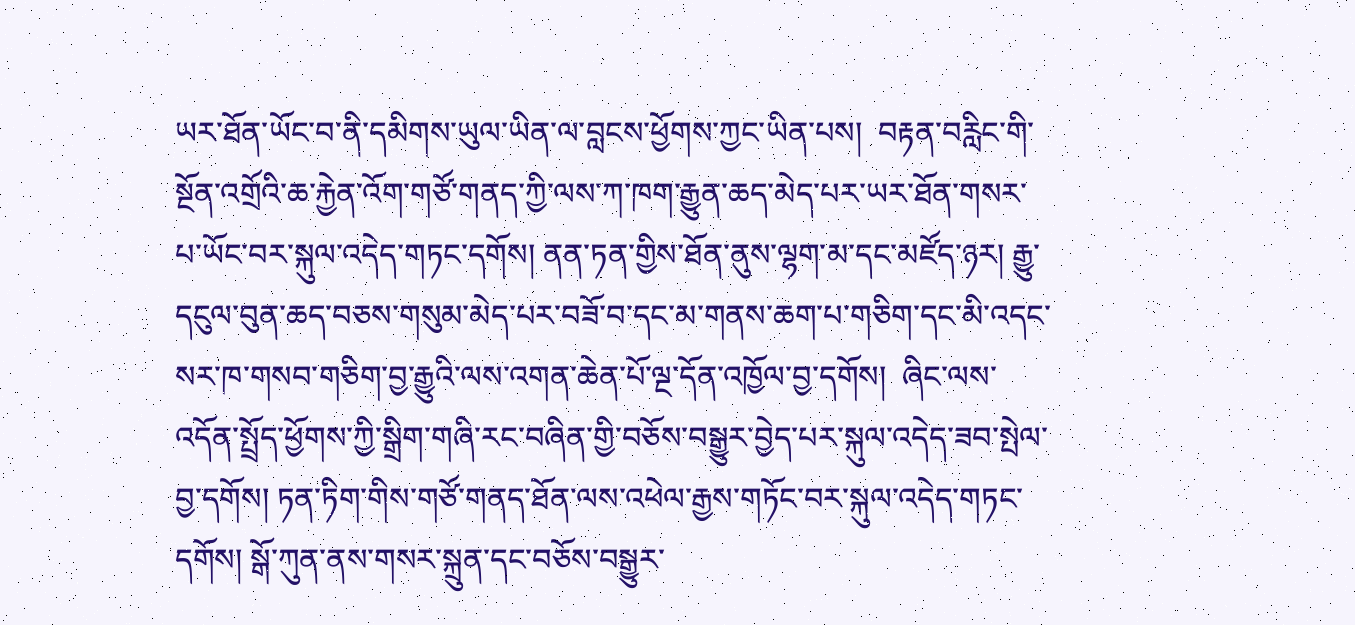ཡར་ཐོན་ཡོང་བ་ནི་དམིགས་ཡུལ་ཡིན་ལ་བླངས་ཕྱོགས་ཀྱང་ཡིན་པས།  བརྟན་བརླིང་གི་སྔོན་འགྲོའི་ཆ་རྐྱེན་འོག་གཙོ་གནད་ཀྱི་ལས་ཀ་ཁག་རྒྱུན་ཆད་མེད་པར་ཡར་ཐོན་གསར་པ་ཡོང་བར་སྐུལ་འདེད་གཏང་དགོས། ནན་ཏན་གྱིས་ཐོན་ནུས་ལྷག་མ་དང་མཛོད་ཉར། རྒྱུ་དངུལ་བུན་ཆད་བཅས་གསུམ་མེད་པར་བཟོ་བ་དང་མ་གནས་ཆག་པ་གཅིག་དང་མི་འདང་སར་ཁ་གསབ་གཅིག་བྱ་རྒྱུའི་ལས་འགན་ཆེན་པོ་ལྔ་དོན་འཁྱོལ་བྱ་དགོས།  ཞིང་ལས་འདོན་སྤྲོད་ཕྱོགས་ཀྱི་སྒྲིག་གཞི་རང་བཞིན་གྱི་བཅོས་བསྒྱུར་བྱེད་པར་སྐུལ་འདེད་ཟབ་སྤེལ་བྱ་དགོས། ཏན་ཏིག་གིས་གཙོ་གནད་ཐོན་ལས་འཕེལ་རྒྱས་གཏོང་བར་སྐུལ་འདེད་གཏང་དགོས། སྒོ་ཀུན་ནས་གསར་སྐྲུན་དང་བཅོས་བསྒྱུར་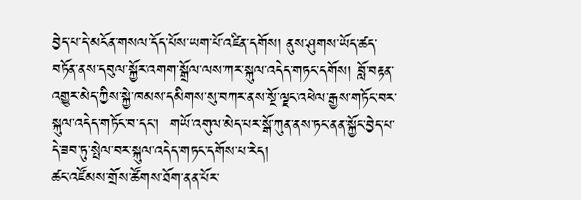བྱེད་པ་དེ་མངོན་གསལ་དོད་པོས་ཡག་པོ་འཛིན་དགོས། ནུས་ཤུགས་ཡོད་ཚད་བཏོན་ནས་དབུལ་སྐྱོར་འགག་སྒྲོལ་ལས་ཀར་སྐུལ་འདེད་གཏང་དགོས། བློ་བརྟན་འགྱུར་མེད་ཀྱིས་སྐྱེ་ཁམས་དམིགས་སུ་བཀར་ནས་སྔོ་ལྗང་འཕེལ་རྒྱས་གཏོང་བར་སྐུལ་འདེད་གཏོང་བ་དང་།  གཡོ་འགུལ་མེད་པར་སྒོ་ཀུན་ནས་ཏང་ནན་སྐྱོང་བྱེད་པ་དེ་ཟབ་ཏུ་སྤེལ་བར་སྐུལ་འདེད་གཏང་དགོས་པ་རེད།
ཚང་འཛོམས་གྲོས་ཚོགས་ཐོག་ནན་པོར་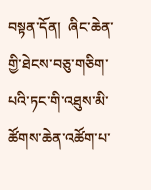བསྟན་དོན།  ཞིང་ཆེན་གྱི་ཐེངས་བཅུ་གཅིག་པའི་ཏང་གི་འཐུས་མི་ཚོགས་ཆེན་འཚོག་པ་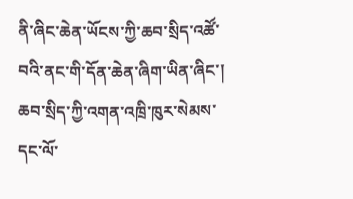ནི་ཞིང་ཆེན་ཡོངས་ཀྱི་ཆབ་སྲིད་འཚོ་བའི་ནང་གི་དོན་ཆེན་ཞིག་ཡིན་ཞིང་།  ཆབ་སྲིད་ཀྱི་འགན་འཁྲི་ཁུར་སེམས་དང་ལོ་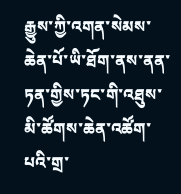རྒྱུས་ཀྱི་འགན་སེམས་ཆེན་པོ་ཡི་ཐོག་ནས་ནན་ཏན་གྱིས་ཏང་གི་འཐུས་མི་ཚོགས་ཆེན་འཚོག་པའི་གྲ་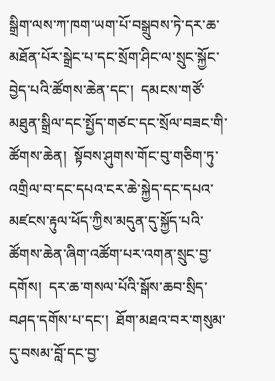སྒྲིག་ལས་ཀ་ཁག་ཡག་པོ་བསྒྲུབས་ཏེ་དར་ཆ་མཐོན་པོར་སྒྲེང་པ་དང་སྲོག་ཤིང་ལ་སྲུང་སྐྱོང་བྱེད་པའི་ཚོགས་ཆེན་དང་།  དམངས་གཙོ་མཐུན་སྒྲིལ་དང་སྤྱོད་གཙང་དང་སྲོལ་བཟང་གི་ཚོགས་ཆེན།  སྟོབས་ཤུགས་གོང་བུ་གཅིག་ཏུ་འགྲིལ་བ་དང་དཔའ་ངར་ཆེ་སྐྱེད་དང་དཔའ་མཛངས་རྟུལ་ཕོད་ཀྱིས་མདུན་དུ་སྐྱོད་པའི་ཚོགས་ཆེན་ཞིག་འཚོག་པར་འགན་སྲུང་བྱ་དགོས།  དར་ཆ་གསལ་པོའི་སྒོས་ཆབ་སྲིད་བཤད་དགོས་པ་དང་།  ཐོག་མཐའ་བར་གསུམ་དུ་བསམ་བློ་དང་བྱ་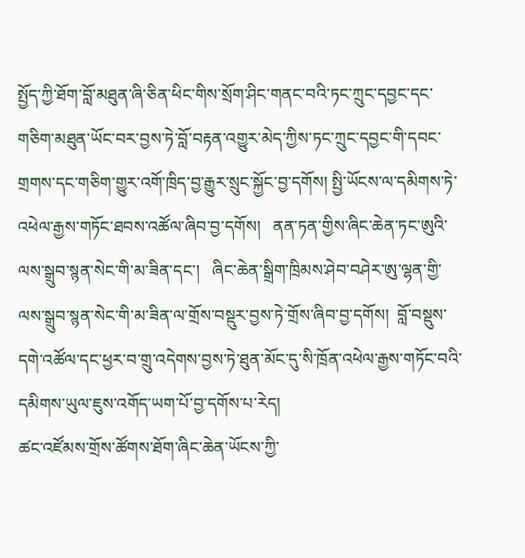སྤྱོད་ཀྱི་ཐོག་བློ་མཐུན་ཞི་ཅིན་ཕིང་གིས་སྲོག་ཤིང་གནང་བའི་ཏང་ཀྲུང་དབྱང་དང་གཅིག་མཐུན་ཡོང་བར་བྱས་ཏེ་བློ་བརྟན་འགྱུར་མེད་ཀྱིས་ཏང་ཀྲུང་དབྱང་གི་དབང་གྲགས་དང་གཅིག་གྱུར་འགོ་ཁྲིད་བྱ་རྒྱུར་སྲུང་སྐྱོང་བྱ་དགོས། སྤྱི་ཡོངས་ལ་དམིགས་ཏེ་འཕེལ་རྒྱས་གཏོང་ཐབས་འཚོལ་ཞིབ་བྱ་དགོས།   ནན་ཏན་གྱིས་ཞིང་ཆེན་ཏང་ཨུའི་ལས་སྒྲུབ་སྙན་སེང་གི་མ་ཟིན་དང་།   ཞིང་ཆེན་སྒྲིག་ཁྲིམས་ཤེབ་བཤེར་ཨུ་ལྷན་གྱི་ལས་སྒྲུབ་སྙན་སེང་གི་མ་ཟིན་ལ་གྲོས་བསྡུར་བྱས་ཏེ་གྲོས་ཞིབ་བྱ་དགོས།  བློ་བསྡུས་དགེ་འཚོལ་དང་ཕྱར་བ་གྲུ་འདེགས་བྱས་ཏེ་ཐུན་མོང་དུ་སི་ཁྲོན་འཕེལ་རྒྱས་གཏོང་བའི་དམིགས་ཡུལ་ཇུས་འགོད་ཡག་པོ་བྱ་དགོས་པ་རེད།
ཚང་འཛོམས་གྲོས་ཚོགས་ཐོག་ཞིང་ཆེན་ཡོངས་ཀྱི་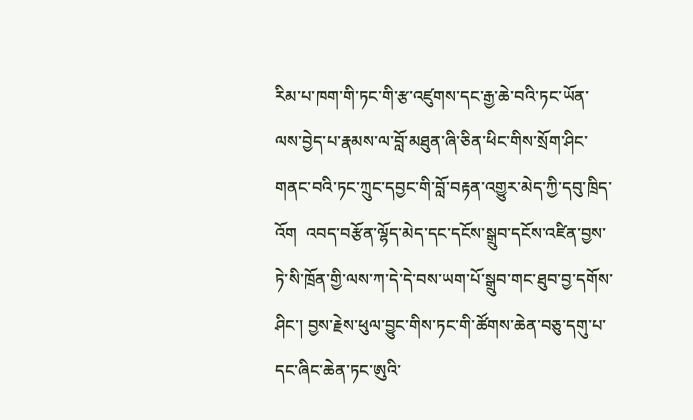རིམ་པ་ཁག་གི་ཏང་གི་རྩ་འཛུགས་དང་རྒྱ་ཆེ་བའི་ཏང་ཡོན་ལས་བྱེད་པ་རྣམས་ལ་བློ་མཐུན་ཞི་ཅིན་ཕིང་གིས་སྲོག་ཤིང་གནང་བའི་ཏང་ཀྲུང་དབྱང་གི་བློ་བརྟན་འགྱུར་མེད་ཀྱི་དབུ་ཁྲིད་འོག  འབད་བརྩོན་ལྷོད་མེད་དང་དངོས་སྒྲུབ་དངོས་འཛིན་བྱས་ཏེ་སི་ཁྲོན་གྱི་ལས་ཀ་དེ་དེ་བས་ཡག་པོ་སྒྲུབ་གང་ཐུབ་བྱ་དགོས་ཤིང་། བྱས་རྗེས་ཕུལ་བྱུང་གིས་ཏང་གི་ཚོགས་ཆེན་བཅུ་དགུ་པ་དང་ཞིང་ཆེན་ཏང་ཨུའི་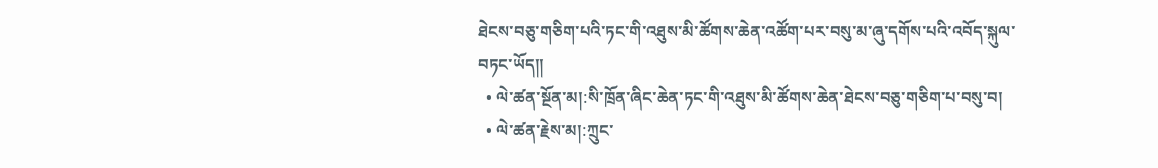ཐེངས་བཅུ་གཅིག་པའི་ཏང་གི་འཐུས་མི་ཚོགས་ཆེན་འཚོག་པར་བསུ་མ་ཞུ་དགོས་པའི་འབོད་སྐུལ་བཏང་ཡོད།།
  • ལེ་ཚན་སྔོན་མ།:སི་ཁྲོན་ཞིང་ཆེན་ཏང་གི་འཐུས་མི་ཚོགས་ཆེན་ཐེངས་བཅུ་གཅིག་པ་བསུ་བ།
  • ལེ་ཚན་རྗེས་མ།:ཀྲུང་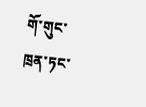གོ་གུང་ཁྲན་ཏང་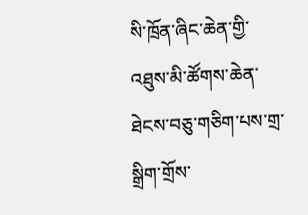སི་ཁྲོན་ཞིང་ཆེན་གྱི་འཐུས་མི་ཚོགས་ཆེན་ཐེངས་བཅུ་གཅིག་པས་གྲ་སྒྲིག་གྲོས་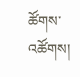ཚོགས་འཚོགས།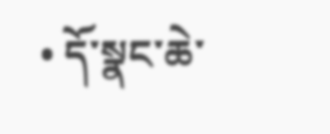• དོ་སྣང་ཆེ་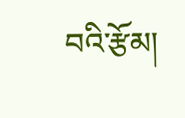བའི་རྩོམ།